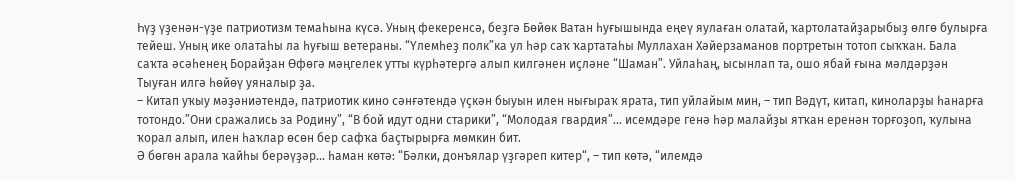Һүҙ үҙенән-үҙе патриотизм темаһына күсә. Уның фекеренсә, беҙгә Бөйөк Ватан һуғышында еңеү яулаған олатай, ҡартолатайҙарыбыҙ өлгө булырға тейеш. Уның ике олатаһы ла һуғыш ветераны. “Үлемһеҙ полк”ка ул һәр саҡ ҡартатаһы Муллахан Хәйерзаманов портретын тотоп сыҡҡан. Бала саҡта әсәһенең Борайҙан Өфөгә мәңгелек утты күрһәтергә алып килгәнен иҫләне “Шаман”. Уйлаһаң, ысынлап та, ошо ябай ғына мәлдәрҙән Тыуған илгә һөйөү уяналыр ҙа.
– Китап уҡыу мәҙәниәтендә, патриотик кино сәнғәтендә үҫкән быуын илен нығыраҡ ярата, тип уйлайым мин, – тип Вәдүт, китап, киноларҙы һанарға тотондо.”Они сражались за Родину”, “В бой идут одни старики”, “Молодая гвардия”... исемдәре генә һәр малайҙы ятҡан еренән торғоҙоп, ҡулына ҡорал алып, илен һаҡлар өсөн бер сафҡа баҫтырырға мөмкин бит.
Ә бөгөн арала ҡайһы берәүҙәр... һаман көтә: “Бәлки, донъялар үҙгәреп китер“, – тип көтә, “илемдә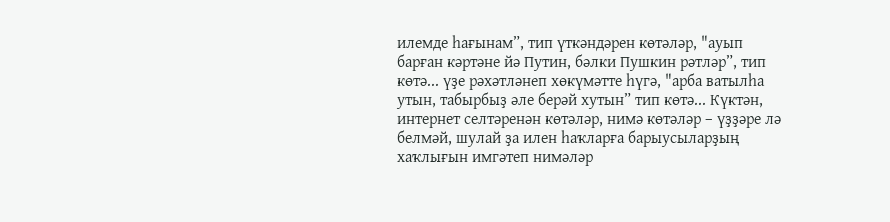илемде һағынам”, тип үткәндәрен көтәләр, "ауып барған кәртәне йә Путин, бәлки Пушкин рәтләр”, тип көтә... үҙе рәхәтләнеп хөкүмәтте һүгә, "арба ватылһа утын, табырбыҙ әле берәй хутын” тип көтә... Күктән, интернет селтәренән көтәләр, нимә көтәләр – үҙҙәре лә белмәй, шулай ҙа илен һаҡларға барыусыларҙың хаҡлығын имгәтеп нимәләр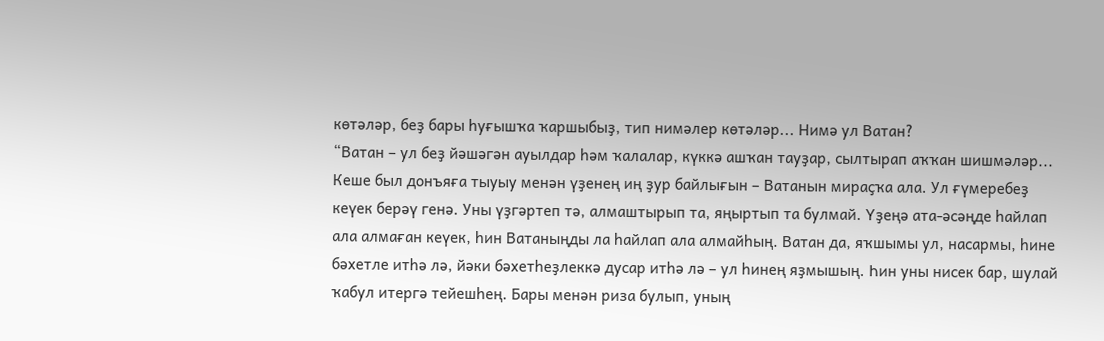көтәләр, беҙ бары һуғышҡа ҡаршыбыҙ, тип нимәлер көтәләр... Нимә ул Ватан?
“Ватан – ул беҙ йәшәгән ауылдар һәм ҡалалар, күккә ашҡан тауҙар, сылтырап аҡҡан шишмәләр... Кеше был донъяға тыуыу менән үҙенең иң ҙур байлығын – Ватанын мираҫҡа ала. Ул ғүмеребеҙ кеүек берәү генә. Уны үҙгәртеп тә, алмаштырып та, яңыртып та булмай. Үҙеңә ата-әсәңде һайлап ала алмаған кеүек, һин Ватаныңды ла һайлап ала алмайһың. Ватан да, яҡшымы ул, насармы, һине бәхетле итһә лә, йәки бәхетһеҙлеккә дусар итһә лә – ул һинең яҙмышың. Һин уны нисек бар, шулай ҡабул итергә тейешһең. Бары менән риза булып, уның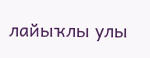лайыҡлы улы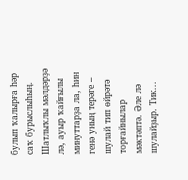булып ҡалырға һәр саҡ бурыслыһың. Шатлыҡлы мәлдәрҙә лә, ауыр ҡайғылы минуттарҙа ла, һин генә уның терәге – шулай тип өйрәтә торғайнылар мәктәптә. Әле лә шулайҙыр. Тик...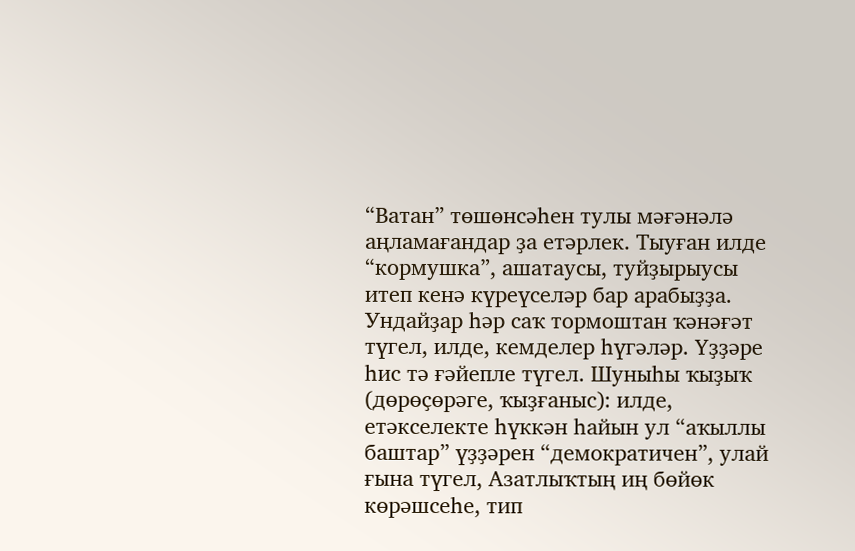“Ватан” төшөнсәһен тулы мәғәнәлә аңламағандар ҙа етәрлек. Тыуған илде “кормушка”, ашатаусы, туйҙырыусы итеп кенә күреүселәр бар арабыҙҙа. Ундайҙар һәр саҡ тормоштан ҡәнәғәт түгел, илде, кемделер һүгәләр. Үҙҙәре һис тә ғәйепле түгел. Шуныһы ҡыҙыҡ (дөрөҫөрәге, ҡыҙғаныс): илде, етәкселекте һүккән һайын ул “аҡыллы баштар” үҙҙәрен “демократичен”, улай ғына түгел, Азатлыҡтың иң бөйөк көрәшсеһе, тип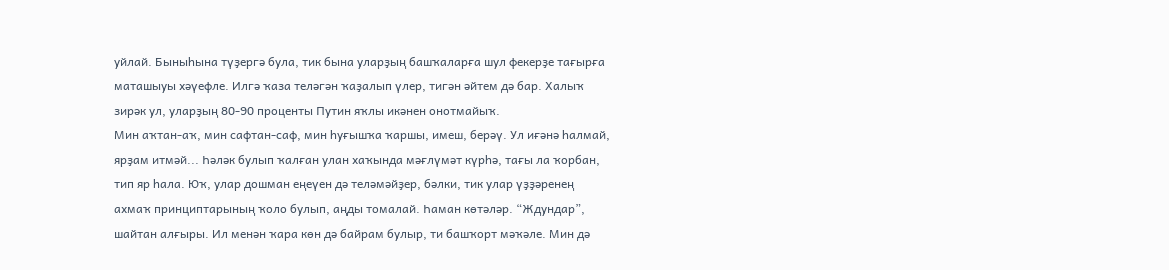уйлай. Быныһына түҙергә була, тик бына уларҙың башҡаларға шул фекерҙе тағырға маташыуы хәүефле. Илгә ҡаза теләгән ҡаҙалып үлер, тигән әйтем дә бар. Халыҡ зирәк ул, уларҙың 80-90 проценты Путин яҡлы икәнен онотмайыҡ.
Мин аҡтан-аҡ, мин сафтан-саф, мин һуғышҡа ҡаршы, имеш, берәү. Ул иғәнә һалмай, ярҙам итмәй... Һәләк булып ҡалған улан хаҡында мәғлүмәт күрһә, тағы ла ҡорбан, тип яр һала. Юҡ, улар дошман еңеүен дә теләмәйҙер, бәлки, тик улар үҙҙәренең ахмаҡ принциптарының ҡоло булып, аңды томалай. Һаман көтәләр. “Ждундар”, шайтан алғыры. Ил менән ҡара көн дә байрам булыр, ти башҡорт мәҡәле. Мин дә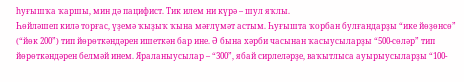һуғышҡа ҡаршы, мин дә пацифист. Тик илем ни күрә – шул яҡлы.
Һөйләшеп килә торғас, үҙемә ҡыҙыҡ ҡына мәғлүмәт астым. Һуғышта ҡорбан булғандарҙы “ике йөҙөнсө” (“йөк 200”) тип йөрөткәндәрен ишеткән бар ине. Ә бына хәрби часынан ҡасыусыларҙы “500-сөләр” тип йөрөткәндәрен белмәй инем. Яраланыусылар – “300”, ябай сирлеләрҙе, ваҡытлыса ауырыусыларҙы “100-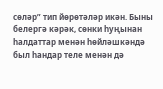сөләр” тип йөрөтәләр икән. Быны белергә кәрәк, сөнки һуңынан һалдаттар менән һөйләшкәндә был һандар теле менән дә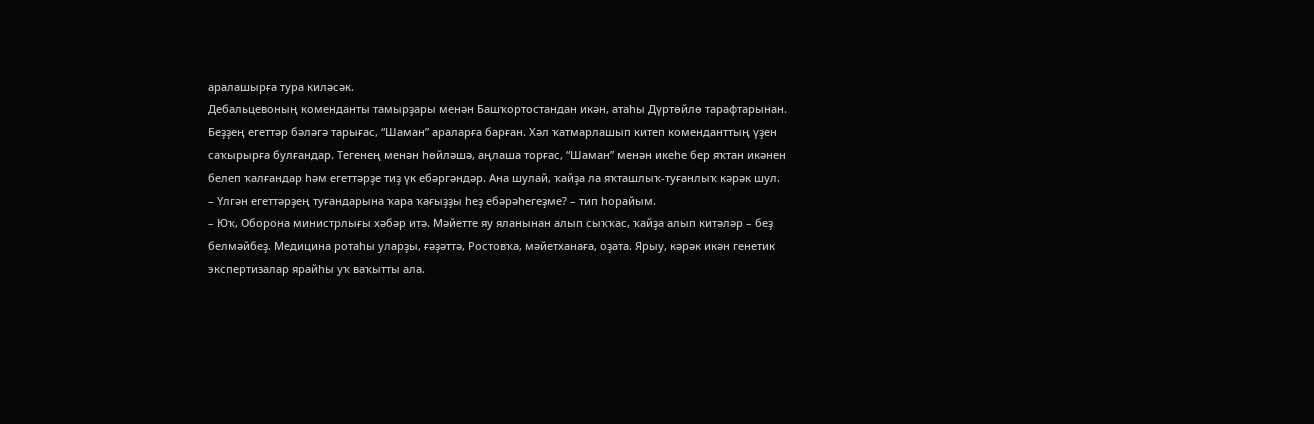аралашырға тура киләсәк.
Дебальцевоның коменданты тамырҙары менән Башҡортостандан икән, атаһы Дүртөйлө тарафтарынан. Беҙҙең егеттәр бәләгә тарығас, “Шаман” араларға барған. Хәл ҡатмарлашып китеп коменданттың үҙен саҡырырға булғандар. Тегенең менән һөйләшә, аңлаша торғас, “Шаман” менән икеһе бер яҡтан икәнен белеп ҡалғандар һәм егеттәрҙе тиҙ үк ебәргәндәр. Ана шулай, ҡайҙа ла яҡташлыҡ-туғанлыҡ кәрәк шул.
– Үлгән егеттәрҙең туғандарына ҡара ҡағыҙҙы һеҙ ебәрәһегеҙме? – тип һорайым.
– Юҡ, Оборона министрлығы хәбәр итә. Мәйетте яу яланынан алып сыҡҡас, ҡайҙа алып китәләр – беҙ белмәйбеҙ. Медицина ротаһы уларҙы, ғәҙәттә, Ростовҡа, мәйетханаға, оҙата. Ярыу, кәрәк икән генетик экспертизалар ярайһы уҡ ваҡытты ала.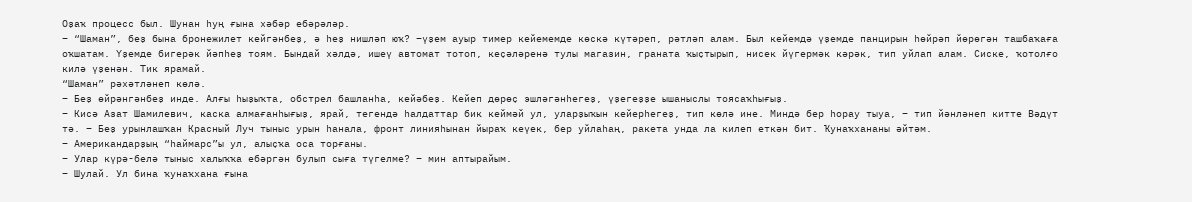Оҙаҡ процесс был. Шунан һуң ғына хәбәр ебәрәләр.
– “Шаман”, беҙ бына бронежилет кейгәнбеҙ, ә һеҙ нишләп юҡ? –үҙем ауыр тимер кейемемде көскә күтәреп, рәтләп алам. Был кейемдә үҙемде панцирын һөйрәп йөрөгән ташбаҡаға оҡшатам. Үҙемде бигерәк йәпһеҙ тоям. Бындай хәлдә, ишеү автомат тотоп, кеҫәләренә тулы магазин, граната ҡыҫтырып, нисек йүгермәк кәрәк, тип уйлап алам. Сиске, ҡотолғо килә үҙенән. Тик ярамай.
“Шаман” рәхәтләнеп көлә.
– Беҙ өйрәнгәнбеҙ инде. Алғы һыҙыҡта, обстрел башланһа, кейәбеҙ. Кейеп дөрөҫ эшләгәнһегеҙ, үҙегеҙҙе ышаныслы тоясаҡһығыҙ.
– Кисә Азат Шамилевич, каска алмағанһығыҙ, ярай, тегендә һалдаттар бик кеймәй ул, уларҙыҡын кейерһегеҙ, тип көлә ине. Миндә бер һорау тыуа, – тип йәнләнеп китте Вәдүт тә. – Беҙ урынлашҡан Красный Луч тыныс урын һанала, фронт линияһынан йыраҡ кеүек, бер уйлаһаң, ракета унда ла килеп еткән бит. Ҡунаҡхананы әйтәм.
– Американдарҙың “һаймарс”ы ул, алыҫҡа оса торғаны.
– Улар күрә-белә тыныс халыҡҡа ебәргән булып сыға түгелме? – мин аптырайым.
– Шулай. Ул бина ҡунаҡхана ғына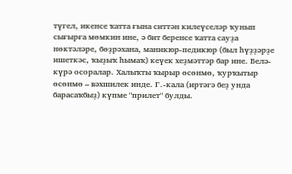түгел, икенсе ҡатта ғына ситтән килеүселәр ҡунып сығырға мөмкин ине, ә бит беренсе ҡатта сауҙа нөктәләре, бөҙрәхана, маникюр-педикюр (был һүҙҙәрҙе ишеткәс, ҡыҙыҡ һымаҡ) кеүек хеҙмәттәр бар ине. Белә-күрә осоралар. Халыҡты ҡырыр өсөнмө, ҡурҡытыр өсөнмө – вәхшилек инде. Г.-кала (иртәгә беҙ унда барасаҡбыҙ) күпме "прилет" булды.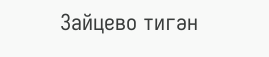Зайцево тигән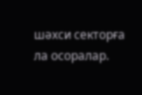шәхси секторға ла осоралар.